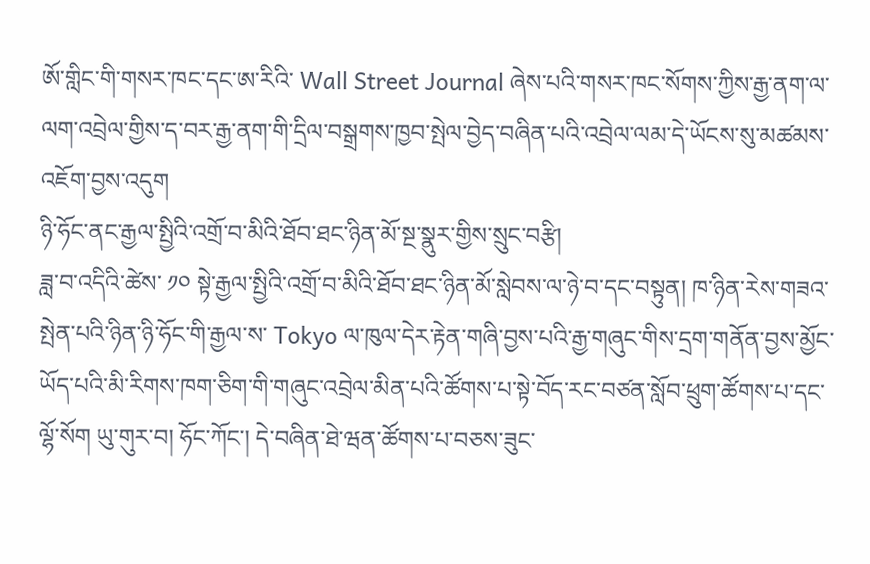ཨོ་གླིང་གི་གསར་ཁང་དང་ཨ་རིའི་ Wall Street Journal ཞེས་པའི་གསར་ཁང་སོགས་ཀྱིས་རྒྱ་ནག་ལ་ལག་འབྲེལ་གྱིས་ད་བར་རྒྱ་ནག་གི་དྲིལ་བསྒྲགས་ཁྱབ་སྤེལ་བྱེད་བཞིན་པའི་འབྲེལ་ལམ་དེ་ཡོངས་སུ་མཚམས་འཇོག་བྱས་འདུག
ཉི་ཧོང་ནང་རྒྱལ་སྤྱིའི་འགྲོ་བ་མིའི་ཐོབ་ཐང་ཉིན་མོ་སྔ་སྣུར་གྱིས་སྲུང་བརྩི།
ཟླ་བ་འདིའི་ཚེས་ ༡༠ སྟེ་རྒྱལ་སྤྱིའི་འགྲོ་བ་མིའི་ཐོབ་ཐང་ཉིན་མོ་སླེབས་ལ་ཉེ་བ་དང་བསྟུན། ཁ་ཉིན་རེས་གཟའ་སྤེན་པའི་ཉིན་ཉི་ཧོང་གི་རྒྱལ་ས་ Tokyo ལ་ཁུལ་དེར་རྟེན་གཞི་བྱས་པའི་རྒྱ་གཞུང་གིས་དྲག་གནོན་བྱས་མྱོང་ཡོད་པའི་མི་རིགས་ཁག་ཅིག་གི་གཞུང་འབྲེལ་མིན་པའི་ཚོགས་པ་སྟེ་བོད་རང་བཙན་སློབ་ཕྲུག་ཚོགས་པ་དང་ལྷོ་སོག ཡུ་གུར་བ། ཧོང་ཀོང་། དེ་བཞིན་ཐེ་ཝན་ཚོགས་པ་བཅས་ཟུང་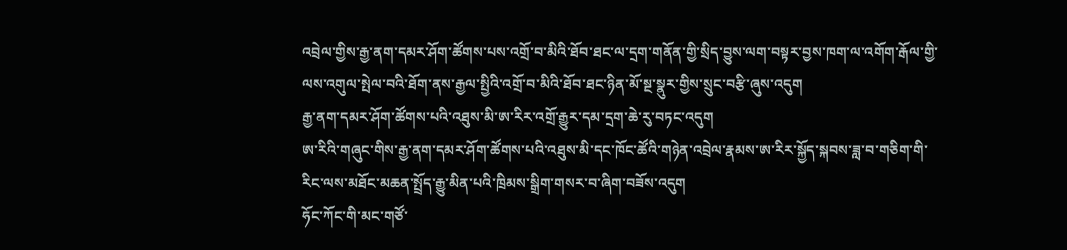འབྲེལ་གྱིས་རྒྱ་ནག་དམར་ཤོག་ཚོགས་པས་འགྲོ་བ་མིའི་ཐོབ་ཐང་ལ་དྲག་གནོན་གྱི་སྲིད་བྱུས་ལག་བསྟར་བྱས་ཁག་ལ་འགོག་རྒོལ་གྱི་ལས་འགུལ་སྤེལ་བའི་ཐོག་ནས་རྒྱལ་སྤྱིའི་འགྲོ་བ་མིའི་ཐོབ་ཐང་ཉིན་མོ་སྔ་སྣུར་གྱིས་སྲུང་བརྩི་ཞུས་འདུག
རྒྱ་ནག་དམར་ཤོག་ཚོགས་པའི་འཐུས་མི་ཨ་རིར་འགྲོ་རྒྱུར་དམ་དྲག་ཆེ་རུ་བཏང་འདུག
ཨ་རིའི་གཞུང་གིས་རྒྱ་ནག་དམར་ཤོག་ཚོགས་པའི་འཐུས་མི་དང་ཁོང་ཚོའི་གཉེན་འབྲེལ་རྣམས་ཨ་རིར་སྐྱོད་སྐབས་ཟླ་བ་གཅིག་གི་རིང་ལས་མཐོང་མཆན་སྤྲོད་རྒྱུ་མིན་པའི་ཁྲིམས་སྒྲིག་གསར་བ་ཞིག་བཟོས་འདུག
ཧོང་ཀོང་གི་མང་གཙོ་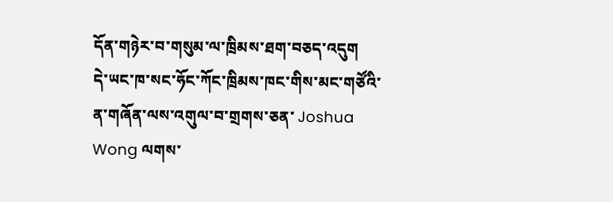དོན་གཉེར་བ་གསུམ་ལ་ཁྲིམས་ཐག་བཅད་འདུག
དེ་ཡང་ཁ་སང་ཧོང་ཀོང་ཁྲིམས་ཁང་གིས་མང་གཙོའི་ན་གཞོན་ལས་འགུལ་བ་གྲགས་ཅན་ Joshua Wong ལགས་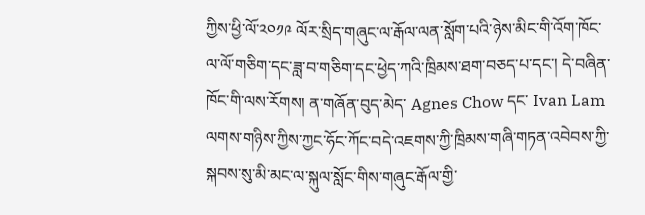ཀྱིས་ཕྱི་ལོ་༢༠༡༩ ལོར་སྲིད་གཞུང་ལ་རྒོལ་ལན་སློག་པའི་ཉེས་མིང་གི་འོག་ཁོང་ལ་ལོ་གཅིག་དང་ཟླ་བ་གཅིག་དང་ཕྱེད་ཀའི་ཁྲིམས་ཐག་བཅད་པ་དང་། དེ་བཞིན་ཁོང་གི་ལས་རོགས། ན་གཞོན་བུད་མེད་ Agnes Chow དང་ Ivan Lam ལགས་གཉིས་ཀྱིས་ཀྱང་ཧོང་ཀོང་བདེ་འཇགས་ཀྱི་ཁྲིམས་གཞི་གཏན་འབེབས་ཀྱི་སྐབས་སུ་མི་མང་ལ་སྐུལ་སློང་གིས་གཞུང་རྒོལ་གྱི་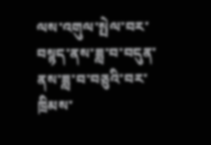ལས་འགུལ་སྤེལ་བར་བསྙད་ནས་ཟླ་བ་བདུན་ནས་ཟླ་བ་བཅུའི་བར་ཁྲིམས་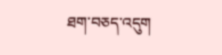ཐག་བཅད་འདུག